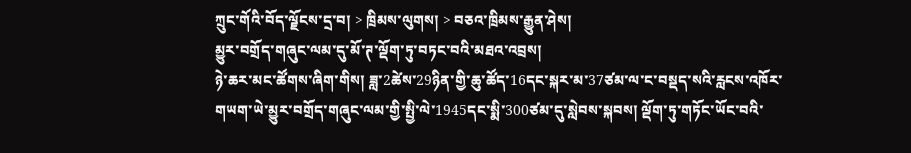ཀྲུང་གོའི་བོད་ལྗོངས་དྲ་བ། > ཁྲིམས་ལུགས། > བཅའ་ཁྲིམས་རྒྱུན་ཤེས།
མྱུར་བགྲོད་གཞུང་ལམ་དུ་མོ་ཊ་ལྡོག་ཏུ་བཏང་བའི་མཐའ་འབྲས།
ཉེ་ཆར་མང་ཚོགས་ཞིག་གིས། ཟླ་2ཚེས་29ཉིན་གྱི་ཆུ་ཚོད་16དང་སྐར་མ་37ཙམ་ལ་ང་བསྡད་སའི་རླངས་འཁོར་གཡག་ཡེ་མྱུར་བགྲོད་གཞུང་ལམ་གྱི་སྤྱི་ལེ་1945དང་སྨི་300ཙམ་དུ་སླེབས་སྐབས། ལྡོག་ཏུ་གཏོང་ཡོང་བའི་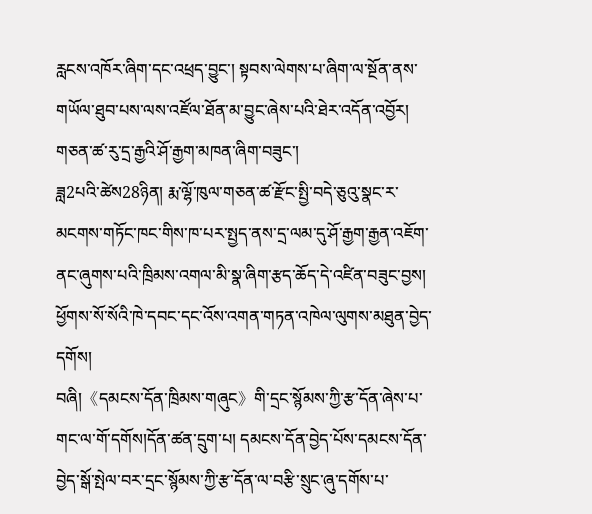རླངས་འཁོར་ཞིག་དང་འཕྲད་བྱུང་། སྟབས་ལེགས་པ་ཞིག་ལ་སྔོན་ནས་གཡོལ་ཐུབ་པས་ལས་འཛོལ་ཐོན་མ་བྱུང་ཞེས་པའི་ཐེར་འདོན་འབྱོར།
གཅན་ཚ་རུ་དྲ་རྒྱའི་ཤོ་རྒྱག་མཁན་ཞིག་བཟུང་།
ཟླ2པའི་ཚེས28ཉིན། རྨ་ལྷོ་ཁུལ་གཅན་ཚ་རྫོང་སྤྱི་བདེ་ཅུའུ་སྣང་ར་མངགས་གཏོང་ཁང་གིས་ཁ་པར་སྤྱད་ནས་དྲ་ལམ་དུ་ཤོ་རྒྱག་རྒྱན་འཇོག་ནང་ཞུགས་པའི་ཁྲིམས་འགལ་མི་སྣ་ཞིག་རྩད་ཆོད་དེ་འཛིན་བཟུང་བྱས།
ཕྱོགས་སོ་སོའི་ཁེ་དབང་དང་འོས་འགན་གཏན་འཁེལ་ལུགས་མཐུན་བྱེད་དགོས།
བཞི།《དམངས་དོན་ཁྲིམས་གཞུང》གི་དྲང་སྙོམས་ཀྱི་རྩ་དོན་ཞེས་པ་གང་ལ་གོ་དགོས།དོན་ཚན་དྲུག་པ། དམངས་དོན་བྱེད་པོས་དམངས་དོན་བྱེད་སྒོ་སྤེལ་བར་དྲང་སྙོམས་ཀྱི་རྩ་དོན་ལ་བརྩི་སྲུང་ཞུ་དགོས་པ་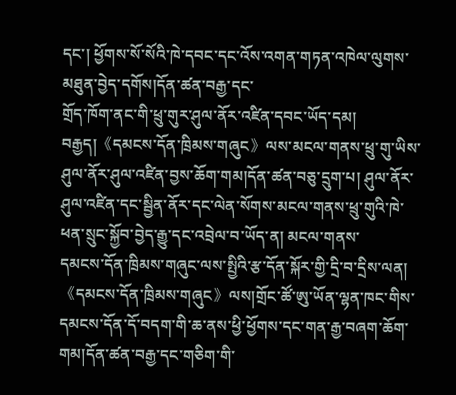དང་། ཕྱོགས་སོ་སོའི་ཁེ་དབང་དང་འོས་འགན་གཏན་འཁེལ་ལུགས་མཐུན་བྱེད་དགོས།དོན་ཚན་བརྒྱ་དང་
གྲོད་ཁོག་ནང་གི་ཕྲུ་གུར་ཤུལ་ནོར་འཛིན་དབང་ཡོད་དམ།
བརྒྱད།《དམངས་དོན་ཁྲིམས་གཞུང》ལས་མངལ་གནས་ཕྲུ་གུ་ཡིས་ཤུལ་ནོར་ཤུལ་འཛིན་བྱས་ཆོག་གམ།དོན་ཚན་བཅུ་དྲུག་པ། ཤུལ་ནོར་ཤུལ་འཛིན་དང་སྦྱིན་ནོར་དང་ལེན་སོགས་མངལ་གནས་ཕྲུ་གུའི་ཁེ་ཕན་སྲུང་སྐྱོབ་བྱེད་རྒྱུ་དང་འབྲེལ་བ་ཡོད་ན། མངལ་གནས་
དམངས་དོན་ཁྲིམས་གཞུང་ལས་སྤྱིའི་རྩ་དོན་སྐོར་གྱི་དྲི་བ་དྲིས་ལན།
《དམངས་དོན་ཁྲིམས་གཞུང》ལས།གྲོང་ཚོ་ཨུ་ཡོན་ལྷན་ཁང་གིས་དམངས་དོན་དོ་བདག་གི་ཆ་ནས་ཕྱི་ཕྱོགས་དང་གན་རྒྱ་བཞག་ཆོག་གམ།དོན་ཚན་བརྒྱ་དང་གཅིག་གི་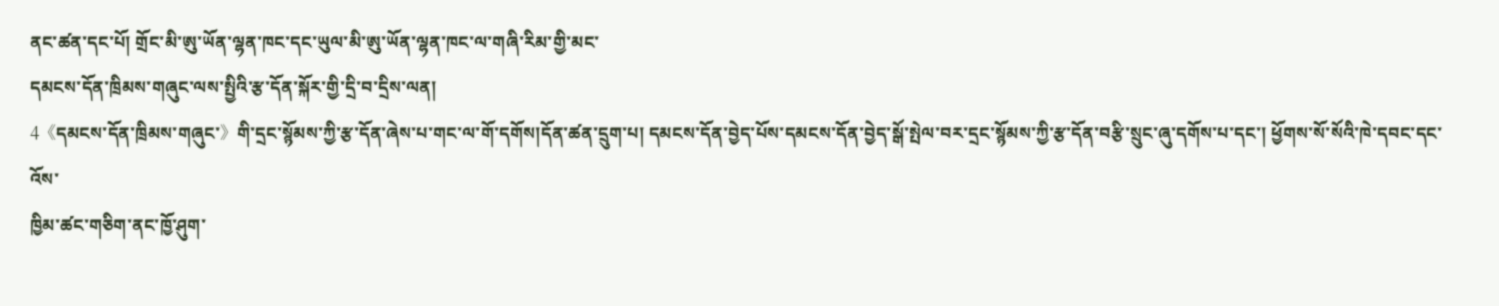ནང་ཚན་དང་པོ། གྲོང་མི་ཨུ་ཡོན་ལྷན་ཁང་དང་ཡུལ་མི་ཨུ་ཡོན་ལྷན་ཁང་ལ་གཞི་རིམ་གྱི་མང་
དམངས་དོན་ཁྲིམས་གཞུང་ལས་སྤྱིའི་རྩ་དོན་སྐོར་གྱི་དྲི་བ་དྲིས་ལན།
4《དམངས་དོན་ཁྲིམས་གཞུང་》གི་དྲང་སྙོམས་ཀྱི་རྩ་དོན་ཞེས་པ་གང་ལ་གོ་དགོས།དོན་ཚན་དྲུག་པ། དམངས་དོན་བྱེད་པོས་དམངས་དོན་བྱེད་སྒོ་སྤེལ་བར་དྲང་སྙོམས་ཀྱི་རྩ་དོན་བརྩི་སྲུང་ཞུ་དགོས་པ་དང་། ཕྱོགས་སོ་སོའི་ཁེ་དབང་དང་འོས་
ཁྱིམ་ཚང་གཅིག་ནང་ཁྱོ་ཤུག་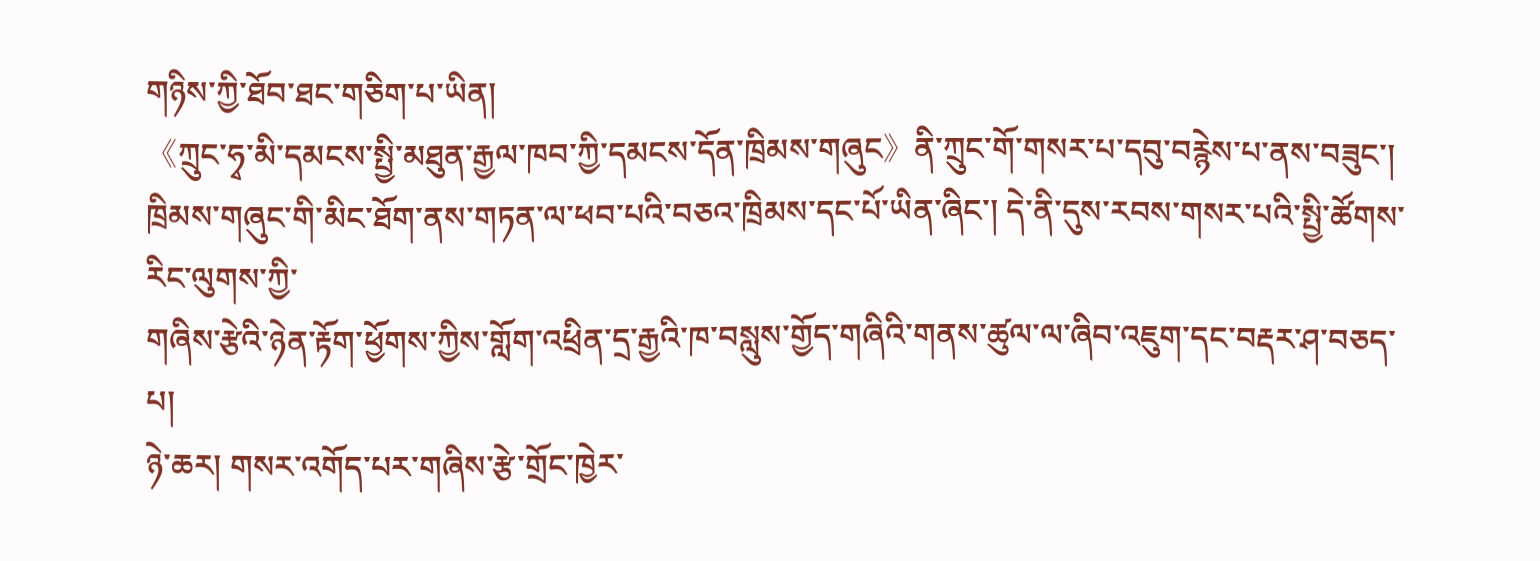གཉིས་ཀྱི་ཐོབ་ཐང་གཅིག་པ་ཡིན།
《ཀྲུང་ཧྭ་མི་དམངས་སྤྱི་མཐུན་རྒྱལ་ཁབ་ཀྱི་དམངས་དོན་ཁྲིམས་གཞུང》ནི་ཀྲུང་གོ་གསར་པ་དབུ་བརྙེས་པ་ནས་བཟུང་། ཁྲིམས་གཞུང་གི་མིང་ཐོག་ནས་གཏན་ལ་ཕབ་པའི་བཅའ་ཁྲིམས་དང་པོ་ཡིན་ཞིང་། དེ་ནི་དུས་རབས་གསར་པའི་སྤྱི་ཚོགས་རིང་ལུགས་ཀྱི་
གཞིས་རྩེའི་ཉེན་རྟོག་ཕྱོགས་ཀྱིས་གློག་འཕྲིན་དྲ་རྒྱའི་ཁ་བསླུས་གྱོད་གཞིའི་གནས་ཚུལ་ལ་ཞིབ་འཇུག་དང་བརྡར་ཤ་བཅད་པ།
ཉེ་ཆར། གསར་འགོད་པར་གཞིས་རྩེ་གྲོང་ཁྱེར་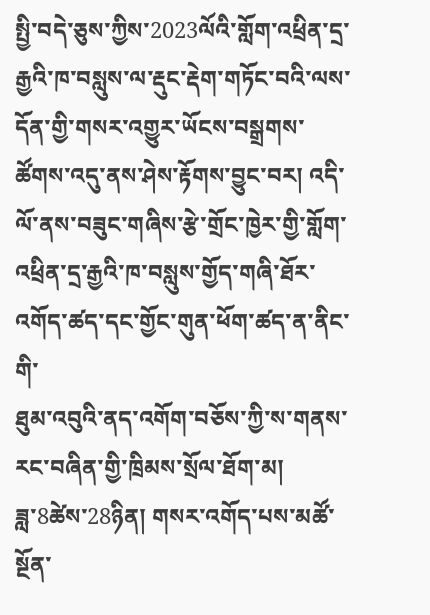སྤྱི་བདེ་ཅུས་ཀྱིས་2023ལོའི་གློག་འཕྲིན་དྲ་རྒྱའི་ཁ་བསླུས་ལ་རྡུང་རྡེག་གཏོང་བའི་ལས་དོན་གྱི་གསར་འགྱུར་ཡོངས་བསྒྲགས་ཚོགས་འདུ་ནས་ཤེས་རྟོགས་བྱུང་བར། འདི་ལོ་ནས་བཟུང་གཞིས་རྩེ་གྲོང་ཁྱེར་གྱི་གློག་འཕྲིན་དྲ་རྒྱའི་ཁ་བསླུས་གྱོད་གཞི་ཐོར་འགོད་ཚད་དང་གྱོང་གུན་ཕོག་ཚད་ན་ནིང་གི་
ཐུམ་འབུའི་ནད་འགོག་བཅོས་ཀྱི་ས་གནས་རང་བཞིན་གྱི་ཁྲིམས་སྲོལ་ཐོག་མ།
ཟླ་8ཚེས་28ཉིན། གསར་འགོད་པས་མཚོ་སྔོན་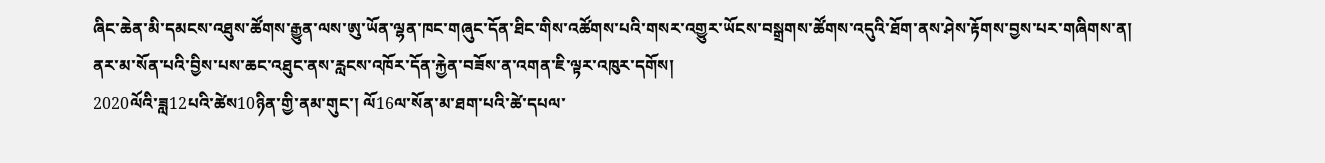ཞིང་ཆེན་མི་དམངས་འཐུས་ཚོགས་རྒྱུན་ལས་ཨུ་ཡོན་ལྷན་ཁང་གཞུང་དོན་ཐིང་གིས་འཚོགས་པའི་གསར་འགྱུར་ཡོངས་བསྒྲགས་ཚོགས་འདུའི་ཐོག་ནས་ཤེས་རྟོགས་བྱས་པར་གཞིགས་ན།
ནར་མ་སོན་པའི་བྱིས་པས་ཆང་འཐུང་ནས་རླངས་འཁོར་དོན་རྐྱེན་བཟོས་ན་འགན་ཇི་ལྟར་འཁུར་དགོས།
2020ལོའི་ཟླ12པའི་ཚེས10ཉིན་གྱི་ནམ་གུང་། ལོ16ལ་སོན་མ་ཐག་པའི་ཚེ་དཔལ་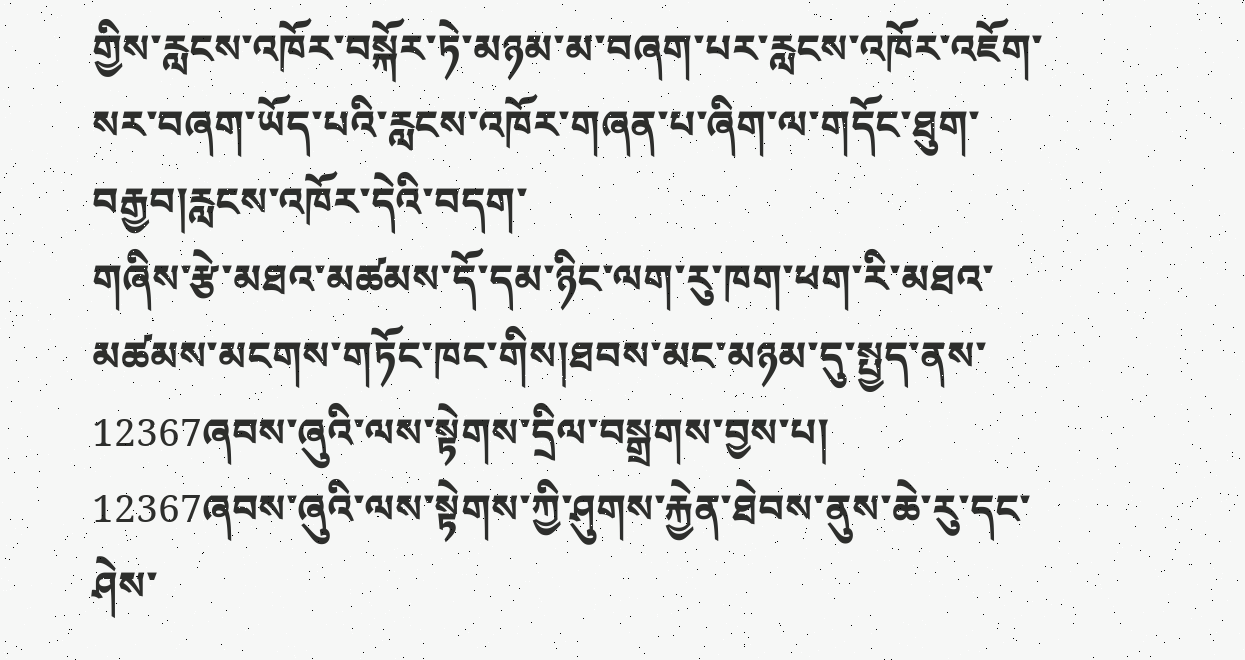གྱིས་རླངས་འཁོར་བསྐོར་ཏེ་མཉམ་མ་བཞག་པར་རླངས་འཁོར་འཇོག་སར་བཞག་ཡོད་པའི་རླངས་འཁོར་གཞན་པ་ཞིག་ལ་གདོང་ཐུག་བརྒྱབ།རླངས་འཁོར་དེའི་བདག་
གཞིས་རྩེ་མཐའ་མཚམས་དོ་དམ་ཉིང་ལག་རུ་ཁག་ཕག་རི་མཐའ་མཚམས་མངགས་གཏོང་ཁང་གིས།ཐབས་མང་མཉམ་དུ་སྤྱད་ནས་12367ཞབས་ཞུའི་ལས་སྟེགས་དྲིལ་བསྒྲགས་བྱས་པ།
12367ཞབས་ཞུའི་ལས་སྟེགས་ཀྱི་ཤུགས་རྐྱེན་ཐེབས་ནུས་ཆེ་རུ་དང་ཤེས་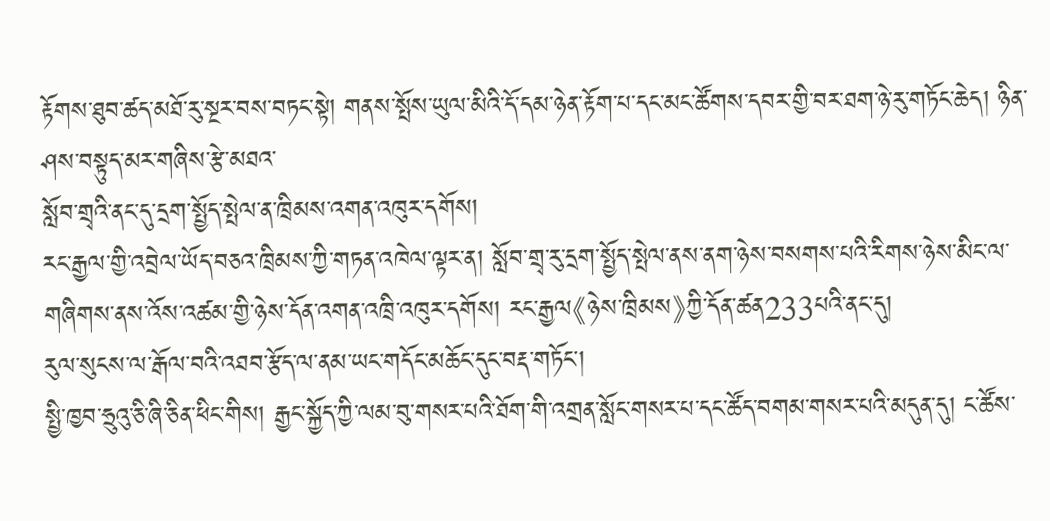རྟོགས་ཐུབ་ཚད་མཐོ་རུ་སྔར་བས་བཏང་སྟེ། གནས་སྤོས་ཡུལ་མིའི་དོ་དམ་ཉེན་རྟོག་པ་དང་མང་ཚོགས་དབར་གྱི་བར་ཐག་ཉེ་རུ་གཏོང་ཆེད། ཉིན་ཤས་བསྟུད་མར་གཞིས་རྩེ་མཐའ་
སློབ་གྲྭའི་ནང་དུ་དྲག་སྤྱོད་སྤེལ་ན་ཁྲིམས་འགན་འཁུར་དགོས།
རང་རྒྱལ་གྱི་འབྲེལ་ཡོད་བཅའ་ཁྲིམས་ཀྱི་གཏན་འཁེལ་ལྟར་ན། སློབ་གྲྭ་རུ་དྲག་སྤྱོད་སྤེལ་ནས་ནག་ཉེས་བསགས་པའི་རིགས་ཉེས་མིང་ལ་གཞིགས་ནས་འོས་འཚམ་གྱི་ཉེས་དོན་འགན་འཁྲི་འཁུར་དགོས། རང་རྒྱལ《ཉེས་ཁྲིམས》ཀྱི་དོན་ཚན233པའི་ནང་དུ།
རུལ་སུངས་ལ་རྒོལ་བའི་འཐབ་རྩོད་ལ་ནམ་ཡང་གདོང་མཆོང་དུང་བརྡ་གཏོང་།
སྤྱི་ཁྱབ་ཧྲུའུ་ཅི་ཞི་ཅིན་ཕིང་གིས། རྒྱང་སྐྱོད་ཀྱི་ལམ་བུ་གསར་པའི་ཐོག་གི་འགྲན་སློང་གསར་པ་དང་ཚོད་བགམ་གསར་པའི་མདུན་དུ། ང་ཚོས་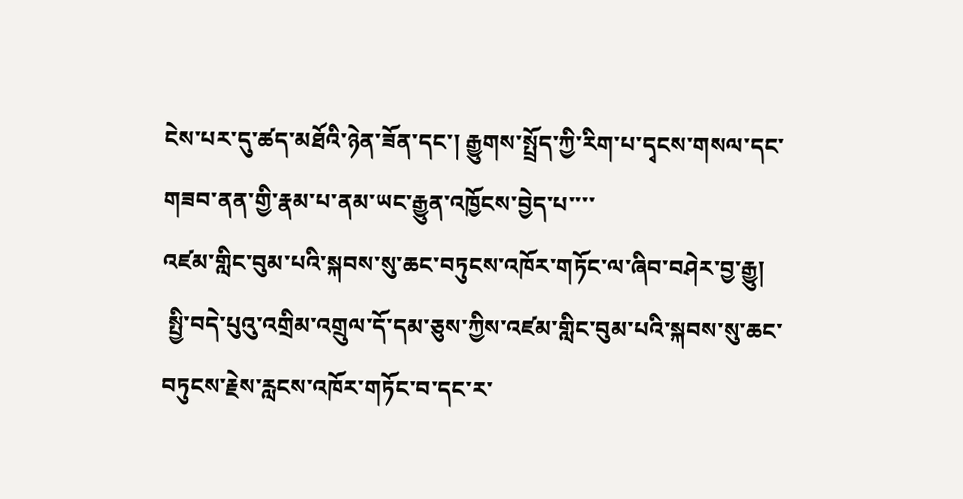ངེས་པར་དུ་ཚད་མཐོའི་ཉེན་ཟོན་དང་། རྒྱུགས་སྤྲོད་ཀྱི་རིག་པ་དྭངས་གསལ་དང་གཟབ་ནན་གྱི་རྣམ་པ་ནམ་ཡང་རྒྱུན་འཁྱོངས་བྱེད་པ་་་་
འཛམ་གླིང་བུམ་པའི་སྐབས་སུ་ཆང་བཏུངས་འཁོར་གཏོང་ལ་ཞིབ་བཤེར་བྱ་རྒྱུ།
 སྤྱི་བདེ་པུའུ་འགྲིམ་འགྲུལ་དོ་དམ་ཅུས་ཀྱིས་འཛམ་གླིང་བུམ་པའི་སྐབས་སུ་ཆང་བཏུངས་རྗེས་རླངས་འཁོར་གཏོང་བ་དང་ར་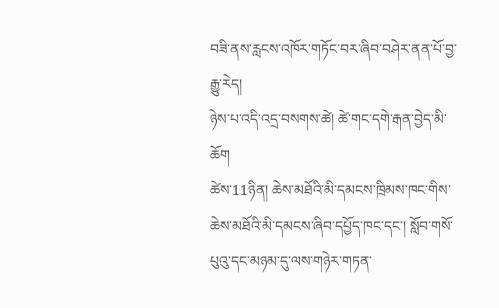བཟི་ནས་རླངས་འཁོར་གཏོང་བར་ཞིབ་བཤེར་ནན་པོ་བྱ་རྒྱུ་རེད།
ཉེས་པ་འདི་འདྲ་བསགས་ཚེ། ཚེ་གང་དགེ་རྒན་བྱེད་མི་ཆོག
ཚེས་11ཉིན། ཆེས་མཐོའི་མི་དམངས་ཁྲིམས་ཁང་གིས་ཆེས་མཐོའི་མི་དམངས་ཞིབ་དཔྱོད་ཁང་དང་། སློབ་གསོ་པུའུ་དང་མཉམ་དུ་ལས་གཉེར་གཏན་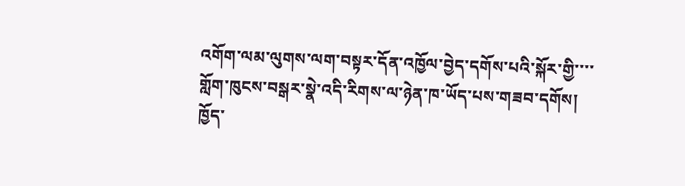འགོག་ལམ་ལུགས་ལག་བསྟར་དོན་འཁྱོལ་བྱེད་དགོས་པའི་སྐོར་གྱི་་་་
གློག་ཁུངས་བསྒར་སྣེ་འདི་རིགས་ལ་ཉེན་ཁ་ཡོད་པས་གཟབ་དགོས།
ཁྱོད་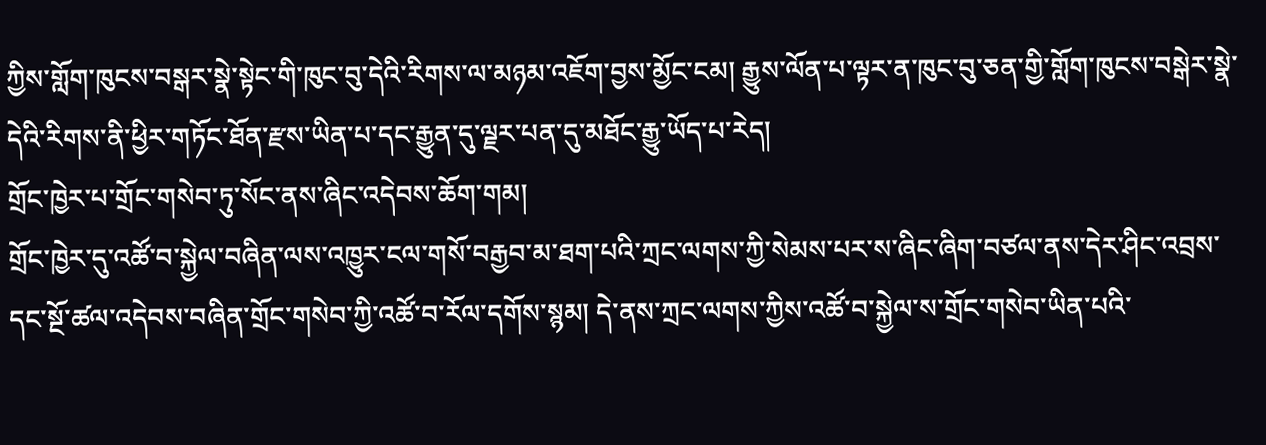ཀྱིས་གློག་ཁུངས་བསྒར་སྣེ་སྟེང་གི་ཁུང་བུ་དེའི་རིགས་ལ་མཉམ་འཇོག་བྱས་མྱོང་ངམ། རྒྱུས་ལོན་པ་ལྟར་ན་ཁུང་བུ་ཅན་གྱི་གློག་ཁུངས་བསྒེར་སྣེ་དེའི་རིགས་ནི་ཕྱིར་གཏོང་ཐོན་རྫས་ཡིན་པ་དང་རྒྱུན་དུ་ལྗར་པན་དུ་མཐོང་རྒྱུ་ཡོད་པ་རེད།
གྲོང་ཁྱེར་པ་གྲོང་གསེབ་ཏུ་སོང་ནས་ཞིང་འདེབས་ཆོག་གམ།
གྲོང་ཁྱེར་དུ་འཚོ་བ་སྐྱེལ་བཞིན་ལས་འཁྱུར་ངལ་གསོ་བརྒྱབ་མ་ཐག་པའི་ཀྲང་ལགས་ཀྱི་སེམས་པར་ས་ཞིང་ཞིག་བཙལ་ནས་དེར་ཤིང་འབྲས་དང་སྔོ་ཚལ་འདེབས་བཞིན་གྲོང་གསེབ་ཀྱི་འཚོ་བ་རོལ་དགོས་སྙམ། དེ་ནས་ཀྲང་ལགས་ཀྱིས་འཚོ་བ་སྐྱེལ་ས་གྲོང་གསེབ་ཡིན་པའི་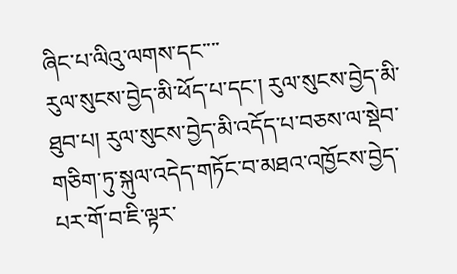ཞིང་པ་ལིའུ་ལགས་དང་་་་
རུལ་སུངས་བྱེད་མི་ཕོད་པ་དང་། རུལ་སུངས་བྱེད་མི་ཐུབ་པ། རུལ་སུངས་བྱེད་མི་འདོད་པ་བཅས་ལ་སྡེབ་གཅིག་ཏུ་སྐུལ་འདེད་གཏོང་བ་མཐའ་འཁྱོངས་བྱེད་པར་གོ་བ་ཇི་ལྟར་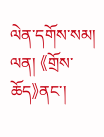ལེན་དགོས་སམ།
ལན། 《གྲོས་ཆོད》ནང་།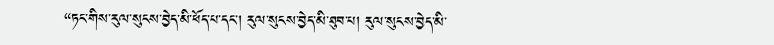“ཏང་གིས་རུལ་སུངས་བྱེད་མི་ཕོད་པ་དང་། རུལ་སུངས་བྱེད་མི་ཐུབ་པ། རུལ་སུངས་བྱེད་མི་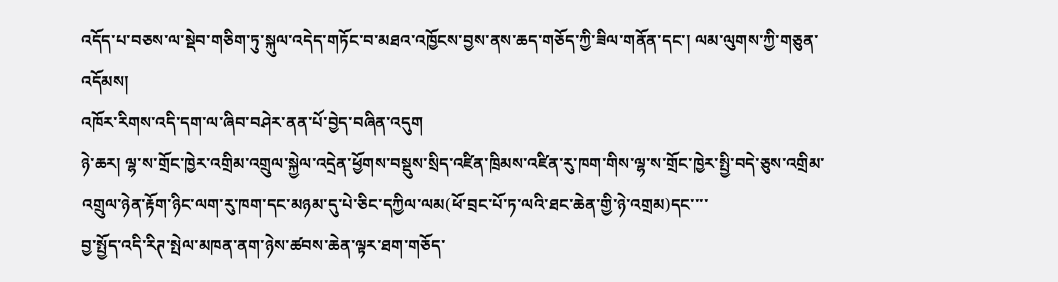འདོད་པ་བཅས་ལ་སྡེབ་གཅིག་ཏུ་སྐུལ་འདེད་གཏོང་བ་མཐའ་འཁྱོངས་བྱས་ནས་ཆད་གཅོད་ཀྱི་ཟིལ་གནོན་དང་། ལམ་ལུགས་ཀྱི་གཅུན་འདོམས།
འཁོར་རིགས་འདི་དག་ལ་ཞིབ་བཤེར་ནན་པོ་བྱེད་བཞིན་འདུག
ཉེ་ཆར། ལྷ་ས་གྲོང་ཁྱེར་འགྲིམ་འགྲུལ་སྐྱེལ་འདྲེན་ཕྱོགས་བསྡུས་སྲིད་འཛིན་ཁྲིམས་འཛིན་རུ་ཁག་གིས་ལྷ་ས་གྲོང་ཁྱེར་སྤྱི་བདེ་ཅུས་འགྲིམ་འགྲུལ་ཉེན་རྟོག་ཉིང་ལག་རུ་ཁག་དང་མཉམ་དུ་པེ་ཅིང་དཀྱིལ་ལམ(ཕོ་བྲང་པོ་ཏ་ལའི་ཐང་ཆེན་གྱི་ཉེ་འགྲམ)དང་་་་
བྱ་སྤྱོད་འདི་རིཊ་སྤེལ་མཁན་ནག་ཉེས་ཚབས་ཆེན་ལྟར་ཐག་གཅོད་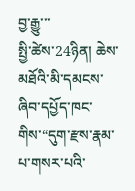བྱ་རྒྱུ་་་
སྤྱི་ཚེས་24ཉིན། ཆེས་མཐོའི་མི་དམངས་ཞིབ་དཔྱོད་ཁང་གིས་“དུག་རྫས་རྣམ་པ་གསར་པའི་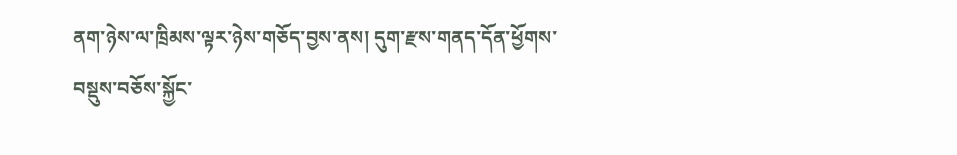ནག་ཉེས་ལ་ཁྲིམས་ལྟར་ཉེས་གཅོད་བྱས་ནས། དུག་རྫས་གནད་དོན་ཕྱོགས་བསྡུས་བཅོས་སྐྱོང་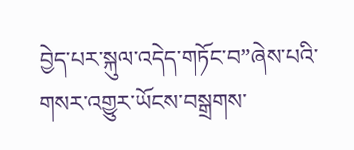བྱེད་པར་སྐུལ་འདེད་གཏོང་བ”ཞེས་པའི་གསར་འགྱུར་ཡོངས་བསྒྲགས་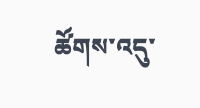ཚོགས་འདུ་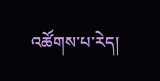འཚོགས་པ་རེད།